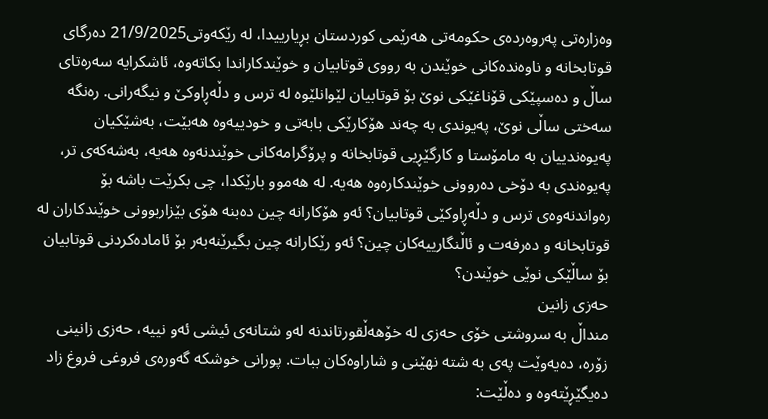وەزارەتی پەروەردەی حکومەتی هەرێمی کوردستان بڕیارییدا، لە رێکەوتی21/9/2025 دەرگای قوتابخانە و ناوەندەکانی خوێندن بە رووی قوتابیان و خوێندکاراندا بکاتەوە، ئاشکرایە سەرەتای ساڵ و دەسپێکی قۆناغێکی نوێ بۆ قوتابیان لێوانلێوە لە ترس و دڵەڕاوکێ و نیگەرانی. رەنگە سەختی ساڵی نوێ، پەیوندی بە چەند هۆکارێکی بابەتی و خودییەوە هەبێت، بەشێکیان پەیوەندییان بە مامۆستا و کارگێڕیی قوتابخانە و پرۆگرامەکانی خوێندنەوە هەیە، بەشەکەی تر، پەیوەندی بە دۆخی دەروونی خوێندکارەوە هەیە. لە هەموو بارێکدا، چی بکرێت باشە بۆ رەواندنەوەی ترس و دڵەڕاوکێی قوتابیان؟ ئەو هۆکارانە چین دەبنە هۆی بێزاربوونی خوێندکاران لە قوتابخانە و دەرفەت و ئاڵنگارییەکان چین؟ ئەو رێکارانە چین بگیرێنەبەر بۆ ئامادەکردنی قوتابیان بۆ ساڵێکی نوێی خوێندن؟
حەزی زانین
منداڵ بە سروشتی خۆی حەزی لە خۆهەڵقورتاندنە لەو شتانەی ئیشی ئەو نییە، حەزی زانینی زۆرە، دەیەوێت پەی بە شتە نهێنی و شاراوەکان ببات. پورانی خوشکە گەورەی فروغی فروغ زاد دەیگێڕێتەوە و دەڵێت: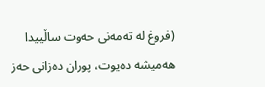(فروغ لە تەمەنی حەوت ساڵییدا هەمیشە دەیوت، پوران دەزانی حەز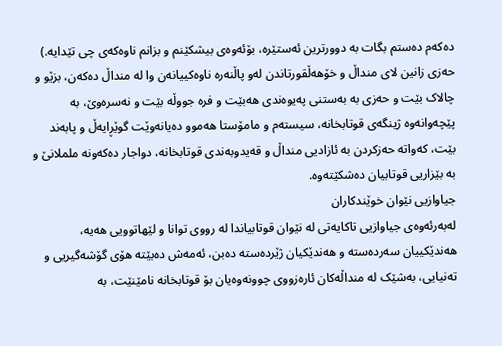دەکەم دەستم بگات بە دوورترین ئەستێرە، بۆئەوەی بیشکێنم و بزانم ناوەکەی چی تێدایە.) حەزی زانین لای منداڵ و خۆهەڵقورتاندن لەو پاڵنەرە ناوەکییانەن وا لە منداڵ دەکەن، بزێو و چالاک بێت و حەزی بە بەستنی پەیوەندی هەبێت و فرە جووڵە بێت و نەسرەوێ، بە پێچەوانەوە ژینگەی قوتابخانە، سیستەم و مامۆستا هەموو دەیانەوێت گوێڕایەڵ و پابەند بێت، کەواتە حەزکردن بە ئازادیی منداڵ و قەیدوبەندی قوتابخانە، دواجار دەکەونە ململانێ و بە بێزاریی قوتابیان دەشکێتەوە.
جیاوازیی نێوان خوێندکاران
لەبەرئەوەی جیاوازیی تاکایەتی لە نێوان قوتابیاندا لە رووی توانا و لێهاتوویی هەیە، هەندێکییان سەردەستە و هەندێکیان ژێردەستە دەبن، ئەمەش دەبێتە هۆی گۆشەگیریی و تەنیایی، بەشێک لە منداڵەکان ئارەزووی چوونەوەیان بۆ قوتابخانە نامێنێت، بە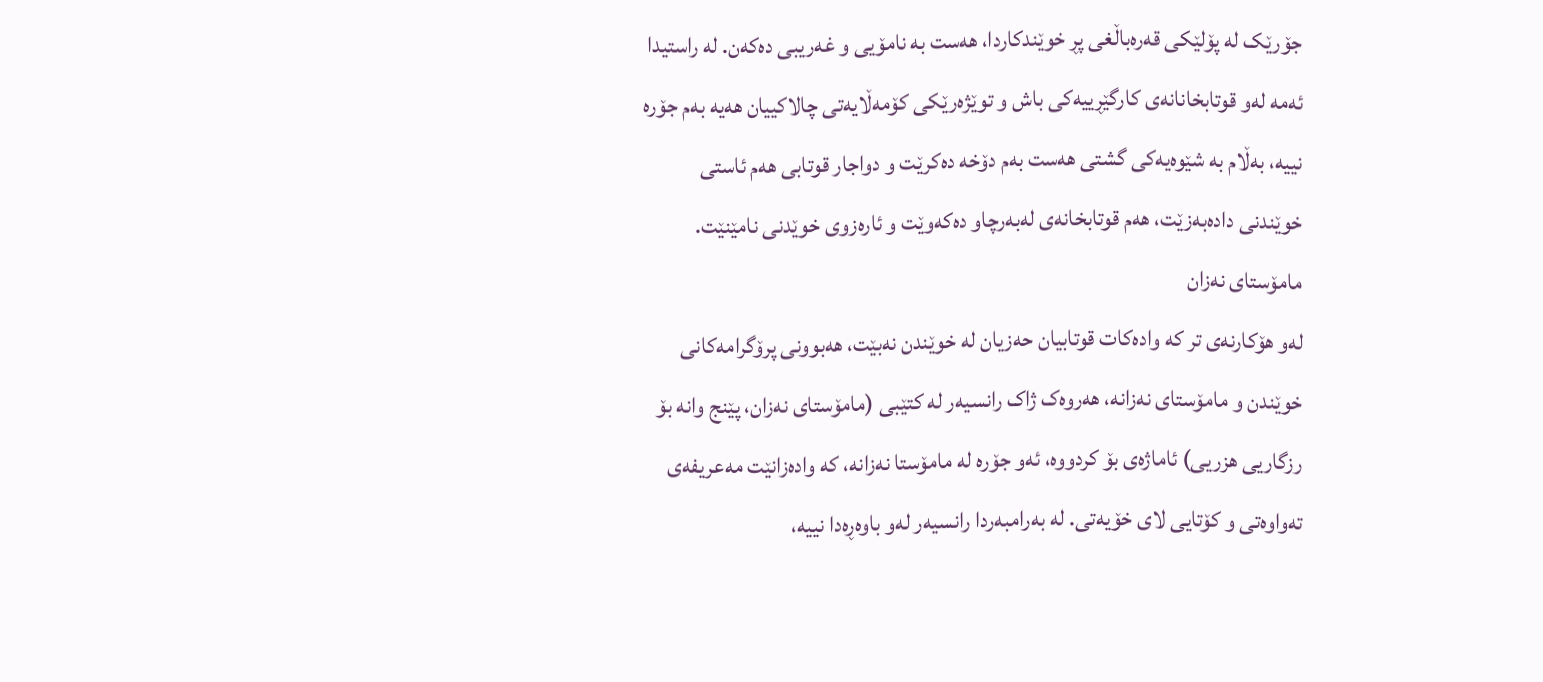جۆرێک لە پۆلێکی قەرەباڵغی پڕ خوێندکاردا، هەست بە نامۆیی و غەریبی دەکەن. لە راستیدا ئەمە لەو قوتابخانانەی کارگێڕییەکی باش و توێژەرێکی کۆمەڵایەتی چالاکییان هەیە بەم جۆرە نییە، بەڵام بە شێوەیەکی گشتی هەست بەم دۆخە دەکرێت و دواجار قوتابی هەم ئاستی خوێندنی دادەبەزێت، هەم قوتابخانەی لەبەرچاو دەکەوێت و ئارەزوی خوێدنی نامێنێت.
مامۆستای نەزان
لەو هۆکارنەی تر کە وادەکات قوتابیان حەزیان لە خوێندن نەبێت، هەبوونی پرۆگرامەکانی خوێندن و مامۆستای نەزانە، هەروەک ژاک رانسیەر لە کتێبی (مامۆستای نەزان، پێنج وانە بۆ رزگاریی هزریی) ئاماژەی بۆ کردووە، ئەو جۆرە لە مامۆستا نەزانە، کە وادەزانێت مەعریفەی تەواوەتی و کۆتایی لای خۆیەتی. لە بەرامبەردا رانسیەر لەو باوەڕەدا نییە،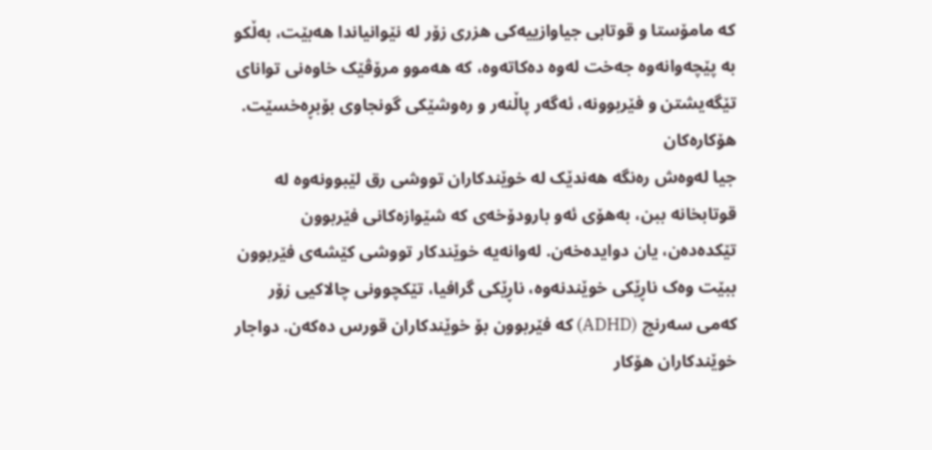کە مامۆستا و قوتابی جیاوازییەکی هزری زۆر لە نێوانیاندا هەبێت، بەڵکو بە پێچەوانەوە جەخت لەوە دەکاتەوە، کە هەموو مرۆڤێک خاوەنی توانای تێگەیشتن و فێربوونە، ئەگەر پاڵنەر و رەوشێکی گونجاوی بۆبڕەخسێت.
هۆکارەکان
جیا لەوەش رەنگە هەندێک لە خوێندکاران تووشی رق لێبوونەوە لە قوتابخانە ببن، بەهۆی ئەو بارودۆخەی کە شێوازەکانی فێربوون تێکدەدەن، یان دوایدەخەن. لەوانەیە خوێندکار تووشی کێشەی فێربوون ببێت وەک ناڕێکی خوێندنەوە، ناڕێکی گرافیا، تێکچوونی چالاکیی زۆر کەمی سەرنج (ADHD) کە فێربوون بۆ خوێندکاران قورس دەکەن. دواجار خوێندکاران هۆکار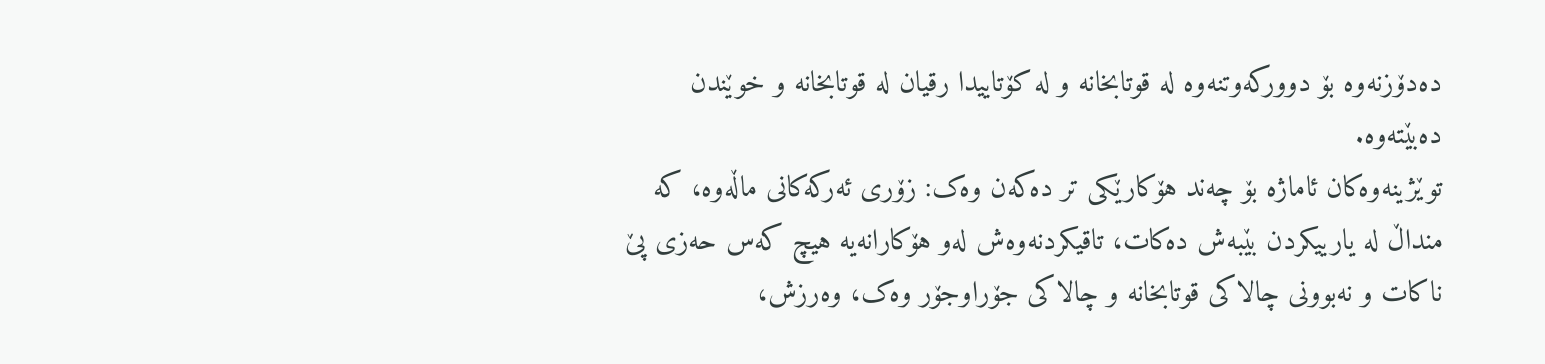دەدۆزنەوە بۆ دوورکەوتنەوە لە قوتابخانە و لە کۆتاییدا رقیان لە قوتابخانە و خوێندن دەبێتەوە.
توێژینەوەکان ئاماژە بۆ چەند هۆکارێکی تر دەکەن وەک: زۆری ئەرکەکانی ماڵەوە، کە منداڵ لە یارییکردن بێبەش دەکات، تاقیکردنەوەش لەو هۆکارانەیە هیچ کەس حەزی پێ ناکات و نەبوونی چالاکی قوتابخانە و چالاکی جۆراوجۆر وەک، وەرزش،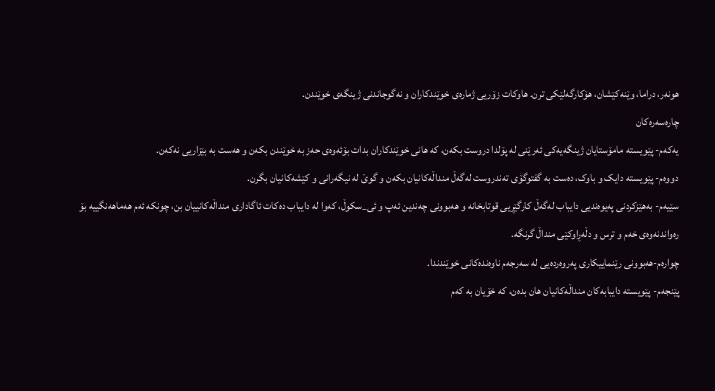هونەر، دراما، وێنەکێشان، هۆکارگەلێکی ترن. هاوکات زۆریی ژمارەی خوێندکاران و نەگوجاندنی ژینگەی خوێندن.
چارەسەرەکان
یەكەم- پێویستە مامۆستایان ژینگەیەکی ئەرێنی لە پۆلدا دروست بکەن، کە هانی خوێندکاران بدات بۆئەوەی حەز بە خوێندن بکەن و هەست بە بێزاریی نەکەن.
دووەم- پێویستە دایک و باوک، دەست بە گفتوگۆی تەندروست لەگەڵ منداڵەکانیان بکەن و گوێ لە نیگەرانی و کێشەکانیان بگرن.
سێیەم- بەهێزکردنی پەیوەندیی دایباب لەگەڵ کارگێڕیی قوتابخانە و هەبوونی چەندین ئەپ و ئی_سکوڵ، کەوا لە دایباب دەکات ئاگاداری منداڵەکانییان بن، چونکە ئەم هەماهەنگییە بۆ رەواندنەوەی خەم و ترس و دڵەڕاوکێی منداڵ گرنگە.
چوارەم-هەبوونی رێنماییکاری پەروەردەیی لە سەرجەم ناوەندەکانی خوێندندا.
پێنجەم- پێویستە دایبابەکان منداڵەکانیان هان بدەن، کە خۆیان بە کەم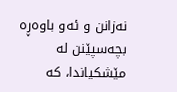نەزانن و ئەو باوەڕە بچەسپێنن لە مێشکیاندا، کە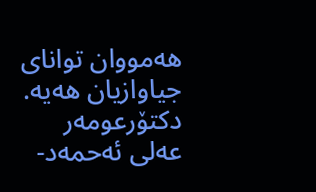هەمووان توانای جیاوازیان هەیە.
دكتۆرعومەر عەلی ئەحمەد-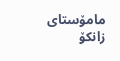مامۆستای زانكۆ